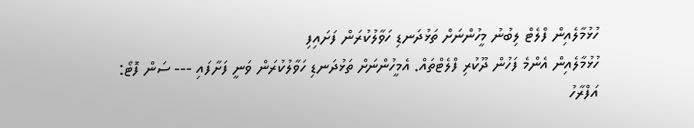ހުޅުމާލެއިން ފްލެޓް ލިބުނު މީހުންނަށް ތަޅުދަނޑި ހަވާލުކުރަން ފަށައިފި
ހުޅުމާލެއިން އެންމެ ފަހުން ދޫކުރި ފްލެޓްތައް. އެމީހުންނަށް ތަޅުދަނޑި ހަވާލުކުރަން ވަނީ ފަށާފައި --- ސަން ފޮޓޯ: އަފްރާހު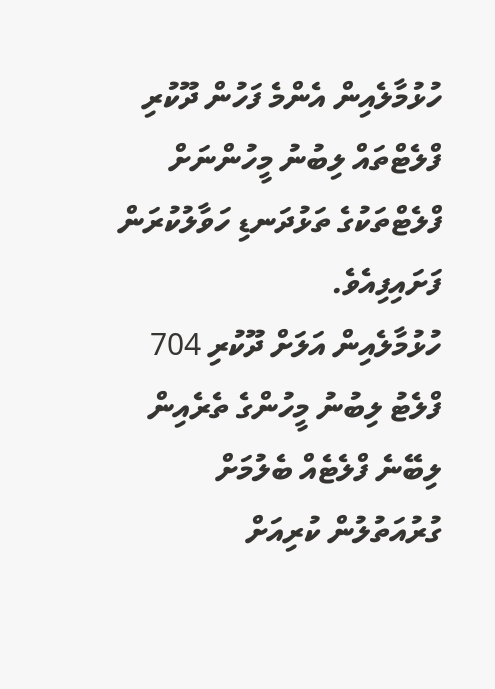ހުޅުމާލެއިން އެންމެ ފަހުން ދޫކުރި ފްލެޓްތައް ލިބުނު މީހުންނަށް ފްލެޓްތަކުގެ ތަޅުދަނޑި ހަވާލުކުރަން ފަށައިފިއެވެ.
ހުޅުމާލެއިން އަލަށް ދޫކުރި 704 ފްލެޓު ލިބުނު މީހުންގެ ތެރެއިން ލިބޭނެ ފްލެޓެއް ބެލުމަށް ގުރުއަތުލުން ކުރިއަށް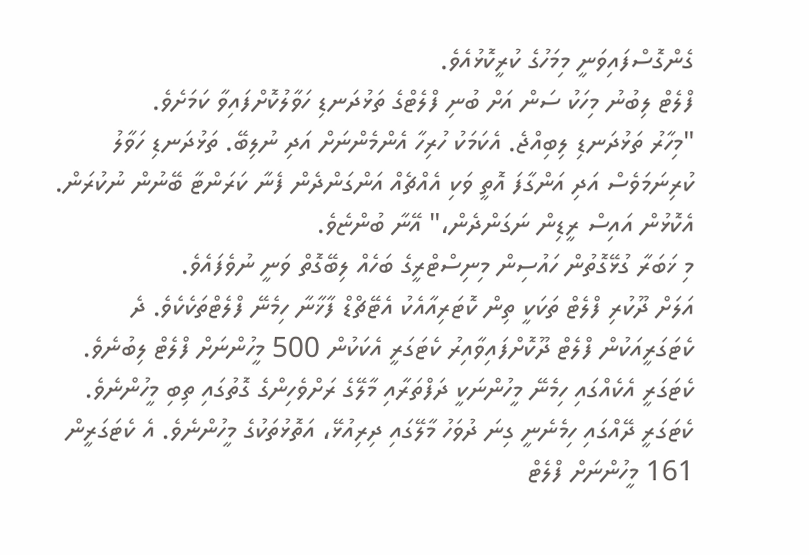ގެންގޮސްފައިވަނީ މިމަހުގެ ކުރީކޮޅުއެވެ.
ފްލެޓް ލިބުނު މިހަކު ސަން އަށް ބުނި ފްލެޓްގެ ތަޅުދަނޑި ހަވާލުކޮށްފައިވާ ކަމަށެވެ.
"މިހާރު ތަޅުދަނޑި ލިބިއްޖެ. އެކަމަކު ހުރިހާ އެންމެންނަށް އަދި ނުލިބޭ. ތަޅުދަނޑި ހަވާލު ކުރިނަމަވެސް އަދި އަންގާފަ އޮތީ ވަކި އެއްޗެއް އަންގަންދެން ފެނާ ކަރަންޓާ ބޭނުން ނުކުރަން. އެކޮޅުން އައިސް ރީޑިން ނަގަންދެން،" އޭނާ ބުންޏެވެ.
މި ޚަބަރާ ގުޅޭގޮތުން ހައުސިން މިނިސްޓްރީގެ ބަހެއް ލިބޭގޮތް ވަނީ ނުވެފައެވެ.
އަލަށް ދޫކުރި ފްލެޓް ތަކަކީ ތިން ކޮޓަރިއާއެކު އެޓޭޗްޑް ފާޚާނާ ހިމެނޭ ފްލެޓްތަކެކެވެ. ދެ ކެޓަގަރީއަކުން ފްލެޓް ދޫކޮށްފައިވާއިރު ކެޓަގަރީ އެކަކުން 500 މީހުންނަށް ފްލެޓް ލިބުނެވެ. ކެޓަގަރީ އެކެއްގައި ހިމެނޭ މީހުންނަކީ ދަފްތަރާއި މާލޭގެ ރަށްވެހިންގެ ގޮތުގައި ތިބި މީހުންނެވެ.
ކެޓަގަރީ ދޭއްގައި ހިމެނެނީ ގިނަ ދުވަހު މާލޭގައި ދިރިއުޅޭ، އަތޮޅުތަކުގެ މީހުންނެވެ. އެ ކެޓަގަރީން 161 މީހުންނަށް ފްލެޓް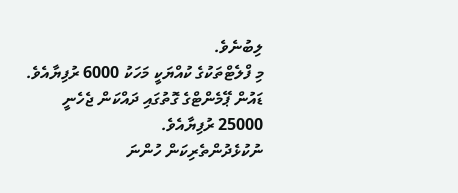ލިބުނެވެ.
މި ފްލެޓްތަކުގެ ކުއްޔަކީ މަހަކު 6000 ރުފިޔާއެވެ. ޑައުން ޕޭމެންޓްގެ ގޮތުގައި ދައްކަން ޖެހެނީ 25000 ރުފިޔާއެވެ.
ނުކުޅެދުންތެރިކަން ހުންނަ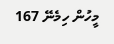މީހުން ހިމެނޭ 167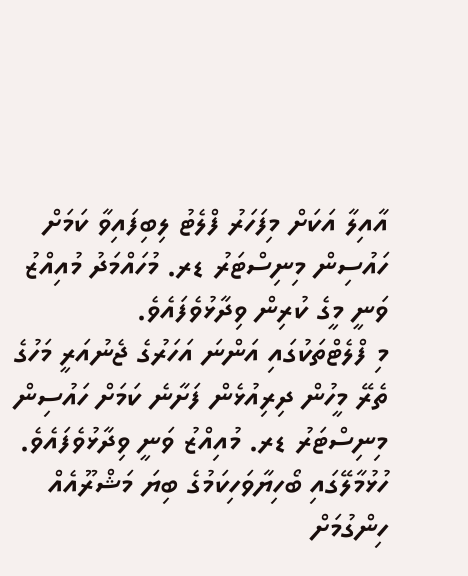އާއިލާ އަކަށް މިފަހަރު ފްލެޓު ލިބިފައިވާ ކަމަށް ހައުސިން މިނިސްޓަރު ޑރ. މުހައްމަދު މުއިއްޒު ވަނީ މީގެ ކުރިން ވިދާޅުވެފައެވެ.
މި ފްލެޓްތަކުގައި އަންނަ އަހަރުގެ ޖެނުއަރީ މަހުގެ ތެރޭ މީހުން ދިރިއުޅެން ފަށާނެ ކަމަށް ހައުސިން މިނިސްޓަރު ޑރ. މުއިއްޒު ވަނީ ވިދާޅުވެފައެވެ.
ހުޅުމާލޭގައި ބޯހިޔާވަހިކަމުގެ ބިޔަ މަޝްރޫއެއް ހިންގުމަށް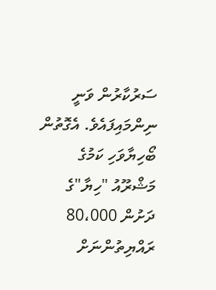ސަރުކާރުން ވަނީ ނިންމައިފައެވެ. އެގޮތުން ބޯހިޔާވަހި ކަމުގެ މަޝްރޫއު "ހިޔާ"ގެ ދަށުން 80،000 ރައްޔިތުންނަށް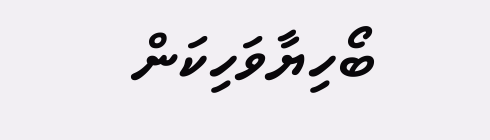ބޯހިޔާވަހިކަން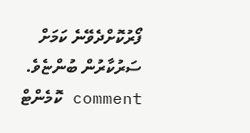ފޯރުކޮށްދެވޭނެ ކަމަށް ސަރުކާރުން ބުންޏެވެ.
comment ކޮމެންޓް